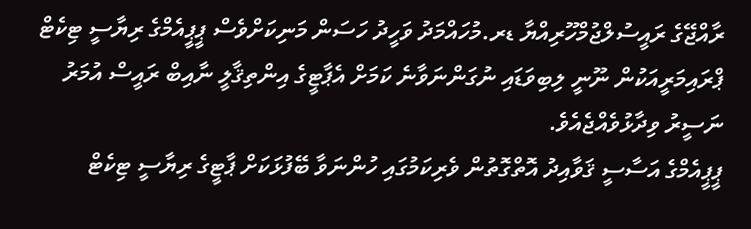ރާއްޖޭގެ ރައީސުލްޖުމްހޫރިއްޔާ ޑރ.މުހައްމަދު ވަހީދު ހަސަން މަނިކަށްވެސް ޕީޕީއެމްގެ ރިޔާސީ ޓިކެޓް ޕްރައިމަރީއަކުން ނޫނީ ލިބިވަޑައި ނުގަންނަވާނެ ކަމަށް އެޕާޓީގެ އިންތިޤާލީ ނާއިބް ރައީސް އުމަރު ނަސީރު ވިދާޅުވެއްޖެއެވެ.
ޕީޕީއެމްގެ އަސާސީ ޤަވާއިދު އޮތްގޮތުން ވެރިކަމުގައި ހުންނަވާ ބޭފުޅަކަށް ޕާޓީގެ ރިޔާސީ ޓިކެޓް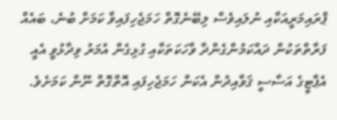ޕްރައިމަރީއަކާއި ނުލައިވެސް ލިބޭނެގޮތް ހަމަޖެހިފައިވާ ކަމަށް ބުނެ، ބައެއް ފަރާތްތަކުން ދައްކަމުންގެންދާ ވާހަކަތަކާއި ގުޅިގެން އުމަރު ވިދާޅުވީ އެއީ އެޕާޓީގެ އަސާސީ ޤަވާއިދުން އެކަން ހަމަޖެހިފައި އޮތްގޮތް ނޫން ކަމަށެވެ.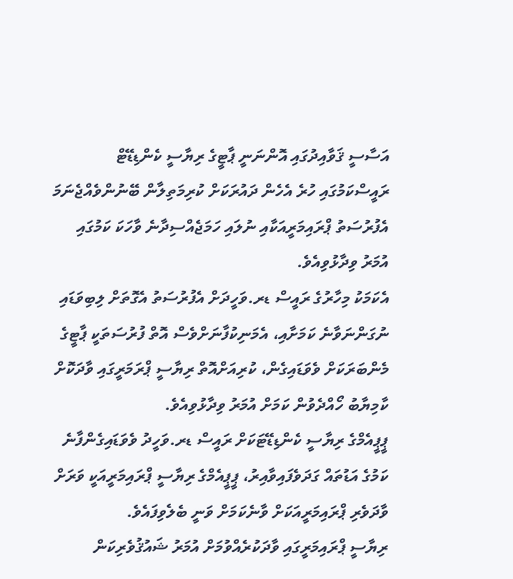އަސާސީ ޤަވާއިދުގައި އޮންނަނީ ޕާޓީގެ ރިޔާސީ ކެންޑިޑޭޓް ރައީސްކަމުގައި ހުރެ އެހެން ދައުރަކަށް ކުރިމަތިލާން ބޭނުންވެއްޖެނަމަ އެފުރުސަތު ޕްރައިމަރީއަކާއި ނުލައި ހަމަޖެއްސިދާނެ ވާހަކަ ކަމުގައި އުމަރު ވިދާޅުވިއެވެ.
އެކަމަކު މިހާރުގެ ރައީސް ޑރ.ވަހީދަށް އެފުރުސަތު އެގޮތަށް ލިބިވަޑައި ނުގަންނަވާނެ ކަމަށާއި، އެމަނިކުފާނަށްވެސް އޮތް ފުރުސަތަކީ ޕާޓީގެ މެންބަރަކަށް ވެވަޑައިގެން، ކުރިއަށްއޮތް ރިޔާސީ ޕްރަމަރީގައި ވާދަކޮށް ކާމިޔާބު ހޯއްދެވުން ކަމަށް އުމަރު ވިދާޅުވިއެވެ.
ޕީޕީއެމްގެ ރިޔާސީ ކެންޑިޑޭޓަކަށް ރައީސް ޑރ.ވަހީދު ވެވަޑައިގެންފާނެ ކަމުގެ އަޑުތައް ގަދަވެފައިވާއިރު، ޕީޕީއެމްގެ ރިޔާސީ ޕްރައިމަރީއަކީ ވަރަށް ވާދަވެރި ޕްރައިމަރީއަކަށް ވާނެކަމަށް ވަނީ ބެލެވިފައެވެ.
ރިޔާސީ ޕްރައިމަރީގައި ވާދަކުރެއްވުމަށް އުމަރު ޝައުޤުވެރިކަން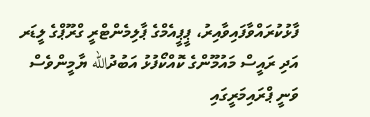ފާޅުކުރައްވާފައިވާއިރު، ޕީޕީއެމްގެ ޕާލިމެންޓްރީ ގްރޫޕްގެ ލީޑަރ އަދި ރައީސް މައުމޫންގެ ކޮއްކޯފުޅު އަބުދުالله ޔާމީންވެސް ވަނީ ޕްރައިމަރީގައި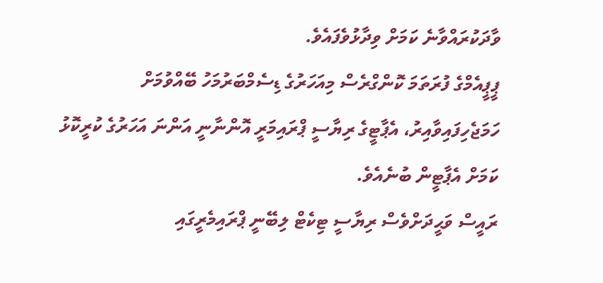ވާދަކުރައްވާނެ ކަމަށް ވިދާޅުވެފައެވެ.
ޕީޕީއެމްގެ ފުރަތަމަ ކޮންގްރެސް މިއަހަރުގެ ޑިސެމްބަރުމަހު ބޭއްވުމަށް ހަމަޖެހިފައިވާއިރު، އެޕާޓީގެ ރިޔާސީ ޕްރައިމަރީ އޮންނާނީ އަންނަ އަހަރުގެ ކުރީކޮޅު ކަމަށް އެޕާޓީން ބުނެއެވެ.
ރައީސް ވަޙީދަށްވެސް ރިޔާސީ ޓިކެޓް ލިބޭނީ ޕްރައިމެރީގައި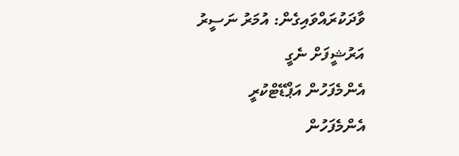ވާދަކުރައްވައިގެން: އުމަރު ނަސީރު
އަރުޝީފަށް ނެގީ
އެންމެފަހުން އަޕްޑޭޓްކުރީ
އެންމެފަހުން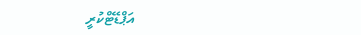އަޕްޑޭޓްކުރީ